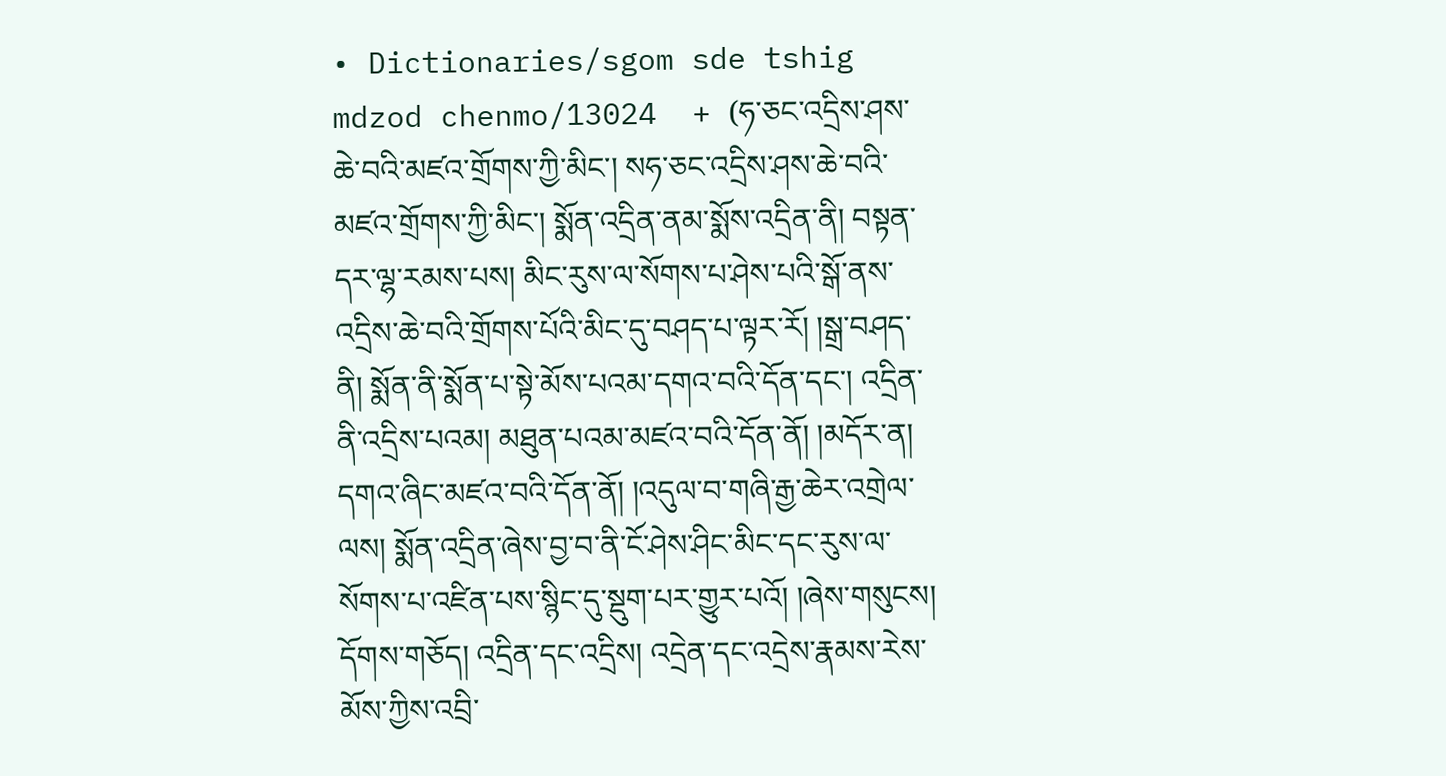• Dictionaries/sgom sde tshig mdzod chenmo/13024  + (ཧ་ཅང་འདྲིས་ཤས་ཆེ་བའི་མཛའ་གྲོགས་ཀྱི་མིང་། སཧ་ཅང་འདྲིས་ཤས་ཆེ་བའི་མཛའ་གྲོགས་ཀྱི་མིང་། སྨོན་འདྲིན་ནམ་སྨོས་འདྲིན་ནི། བསྟན་དར་ལྷ་རམས་པས། མིང་རུས་ལ་སོགས་པ་ཤེས་པའི་སྒོ་ནས་འདྲིས་ཆེ་བའི་གྲོགས་པོའི་མིང་དུ་བཤད་པ་ལྟར་རོ། །སྒྲ་བཤད་ནི། སྨོན་ནི་སྨོན་པ་སྟེ་མོས་པའམ་དགའ་བའི་དོན་དང་། འདྲིན་ནི་འདྲིས་པའམ། མཐུན་པའམ་མཛའ་བའི་དོན་ནོ། །མདོར་ན། དགའ་ཞིང་མཛའ་བའི་དོན་ནོ། །འདུལ་བ་གཞི་རྒྱ་ཆེར་འགྲེལ་ལས། སྨོན་འདྲིན་ཞེས་བྱ་བ་ནི་ངོ་ཤེས་ཤིང་མིང་དང་རུས་ལ་སོགས་པ་འཛིན་པས་སྙིང་དུ་སྡུག་པར་གྱུར་པའོ། །ཞེས་གསུངས། དོགས་གཅོད། འདྲིན་དང་འདྲིས། འདྲེན་དང་འདྲེས་རྣམས་རེས་མོས་ཀྱིས་འབྲི་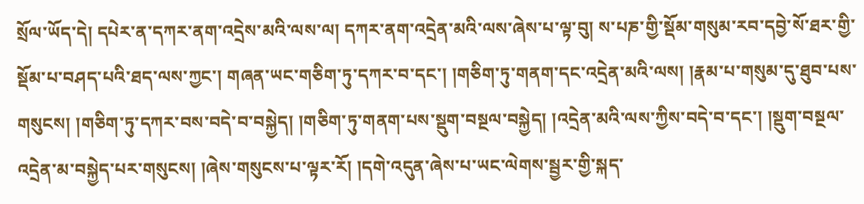སྲོལ་ཡོད་དེ། དཔེར་ན་དཀར་ནག་འདྲེས་མའི་ལས་ལ། དཀར་ནག་འདྲེན་མའི་ལས་ཞེས་པ་ལྟ་བུ། ས་པཎ་གྱི་སྡོམ་གསུམ་རབ་དབྱེ་སོ་ཐར་གྱི་སྡོམ་པ་བཤད་པའི་ཐད་ལས་ཀྱང་། གཞན་ཡང་གཅིག་ཏུ་དཀར་བ་དང་། །གཅིག་ཏུ་གནག་དང་འདྲེན་མའི་ལས། །རྣམ་པ་གསུམ་དུ་ཐུབ་པས་གསུངས། །གཅིག་ཏུ་དཀར་བས་བདེ་བ་བསྐྱེད། །གཅིག་ཏུ་གནག་པས་སྡུག་བསྔལ་བསྐྱེད། །འདྲེན་མའི་ལས་ཀྱིས་བདེ་བ་དང་། །སྡུག་བསྔལ་འདྲེན་མ་བསྐྱེད་པར་གསུངས། །ཞེས་གསུངས་པ་ལྟར་རོ། །དགེ་འདུན་ཞེས་པ་ཡང་ལེགས་སྦྱར་གྱི་སྐད་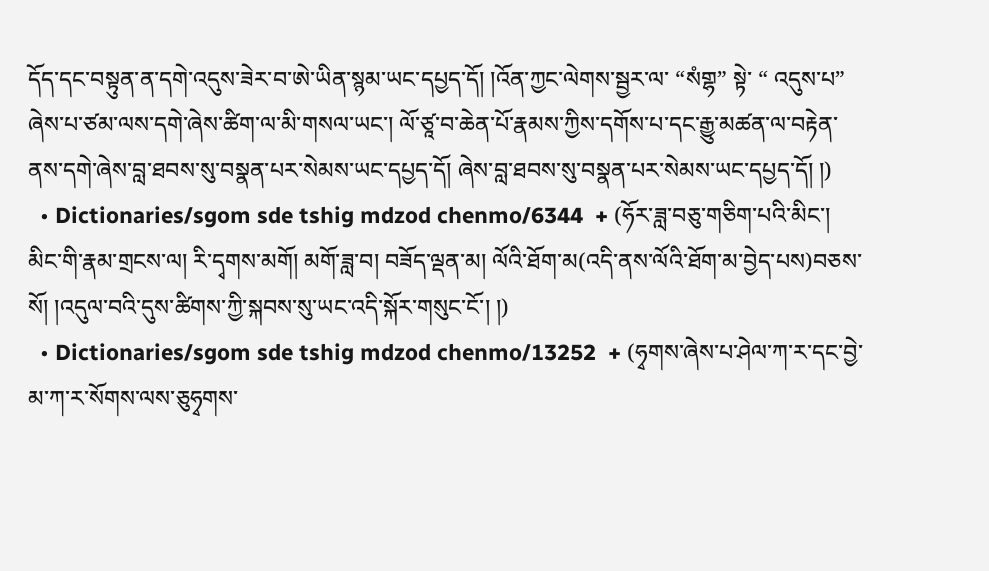དོད་དང་བསྟུན་ན་དགེ་འདུས་ཟེར་བ་ཨེ་ཡིན་སྙམ་ཡང་དཔྱད་དོ། །འོན་ཀྱང་ལེགས་སྦྱར་ལ་ “སཾགྷ” སྟེ་ “ འདུས་པ” ཞེས་པ་ཙམ་ལས་དགེ་ཞེས་ཚིག་ལ་མི་གསལ་ཡང་། ལོ་ཙཱ་བ་ཆེན་པོ་རྣམས་ཀྱིས་དགོས་པ་དང་རྒྱུ་མཚན་ལ་བརྟེན་ནས་དགེ་ཞེས་བླ་ཐབས་སུ་བསྣན་པར་སེམས་ཡང་དཔྱད་དོ། ཞེས་བླ་ཐབས་སུ་བསྣན་པར་སེམས་ཡང་དཔྱད་དོ། །)
  • Dictionaries/sgom sde tshig mdzod chenmo/6344  + (ཧོར་ཟླ་བཅུ་གཅིག་པའི་མིང་། མིང་གི་རྣམ་གྲངས་ལ། རི་དྭགས་མགོ། མགོ་ཟླ་བ། བཟོད་ལྡན་མ། ལོའི་ཐོག་མ(འདི་ནས་ལོའི་ཐོག་མ་བྱེད་པས)བཅས་སོ། །འདུལ་བའི་དུས་ཚིགས་ཀྱི་སྐབས་སུ་ཡང་འདི་སྐོར་གསུང་ངོ་། །)
  • Dictionaries/sgom sde tshig mdzod chenmo/13252  + (ཧྭགས་ཞེས་པ་ཤེལ་ཀ་ར་དང་བྱེ་མ་ཀ་ར་སོགས་ལས་ཅུཧྭགས་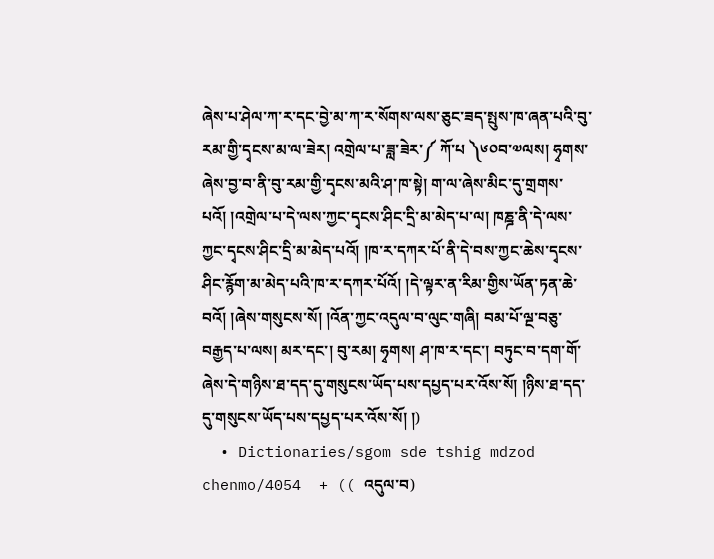ཞེས་པ་ཤེལ་ཀ་ར་དང་བྱེ་མ་ཀ་ར་སོགས་ལས་ཅུང་ཟད་སྤུས་ཁ་ཞན་པའི་བུ་རམ་གྱི་དྭངས་མ་ལ་ཟེར། འགྲེལ་པ་ཟླ་ཟེར་༼ ཀོ་པ ༽༦༠བ་༧ལས། ཧྭགས་ཞེས་བྱ་བ་ནི་བུ་རམ་གྱི་དྭངས་མའི་ཤ་ཁ་སྟེ། ག་ལ་ཞེས་མིང་དུ་གྲགས་པའོ། །འགྲེལ་པ་དེ་ལས་ཀྱང་དྭངས་ཤིང་དྲི་མ་མེད་པ་ལ། ཁཎྜ་ནི་དེ་ལས་ཀྱང་དྭངས་ཤིང་དྲི་མ་མེད་པའོ། །ཁ་ར་དཀར་པོ་ནི་དེ་བས་ཀྱང་ཆེས་དྭངས་ཤིང་རྙོག་མ་མེད་པའི་ཁ་ར་དཀར་པོའོ། །དེ་ལྟར་ན་རིམ་གྱིས་ཡོན་ཏན་ཆེ་བའོ། །ཞེས་གསུངས་སོ། །འོན་ཀྱང་འདུལ་བ་ལུང་གཞི། བམ་པོ་ལྔ་བཅུ་བརྒྱད་པ་ལས། མར་དང་། བུ་རམ། ཧྭགས། ཤ་ཁ་ར་དང་། བཏུང་བ་དག་གོ་ཞེས་དེ་གཉིས་ཐ་དད་དུ་གསུངས་ཡོད་པས་དཔྱད་པར་འོས་སོ། །ཉིས་ཐ་དད་དུ་གསུངས་ཡོད་པས་དཔྱད་པར་འོས་སོ། །)
  • Dictionaries/sgom sde tshig mdzod chenmo/4054  + (( འདུལ་བ)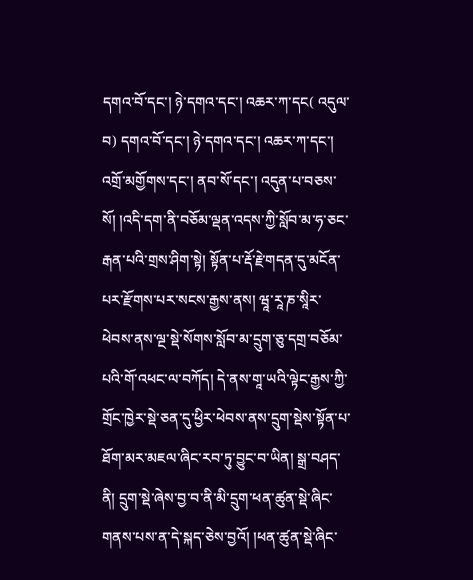དགའ་བོ་དང་། ཉེ་དགའ་དང་། འཆར་ཀ་དང( འདུལ་བ) དགའ་བོ་དང་། ཉེ་དགའ་དང་། འཆར་ཀ་དང་། འགྲོ་མགྱོགས་དང་། ནབ་སོ་དང་། འདུན་པ་བཅས་སོ། །འདི་དག་ནི་བཅོམ་ལྡན་འདས་ཀྱི་སློབ་མ་ཧ་ཅང་རྒན་པའི་གྲས་ཤིག་སྟེ། སྟོན་པ་རྡོ་རྗེ་གདན་དུ་མངོན་པར་རྫོགས་པར་སངས་རྒྱས་ནས། ཝཱ་རཱ་ཎ་སཱིར་ཕེབས་ནས་ལྔ་སྡེ་སོགས་སློབ་མ་དྲུག་ཅུ་དགྲ་བཅོམ་པའི་གོ་འཕང་ལ་བཀོད། དེ་ནས་གཱ་ཡའི་ལྟེང་རྒྱས་ཀྱི་གྲོང་ཁྱེར་སྡེ་ཅན་དུ་ཕྱིར་ཕེབས་ནས་དྲུག་སྡེས་སྟོན་པ་ཐོག་མར་མཇལ་ཞིང་རབ་ཏུ་བྱུང་བ་ཡིན། སྒྲ་བཤད་ནི། དྲུག་སྡེ་ཞེས་བྱ་བ་ནི་མི་དྲུག་ཕན་ཚུན་སྡེ་ཞིང་གནས་པས་ན་དེ་སྐད་ཅེས་བྱའོ། །ཕན་ཚུན་སྡེ་ཞིང་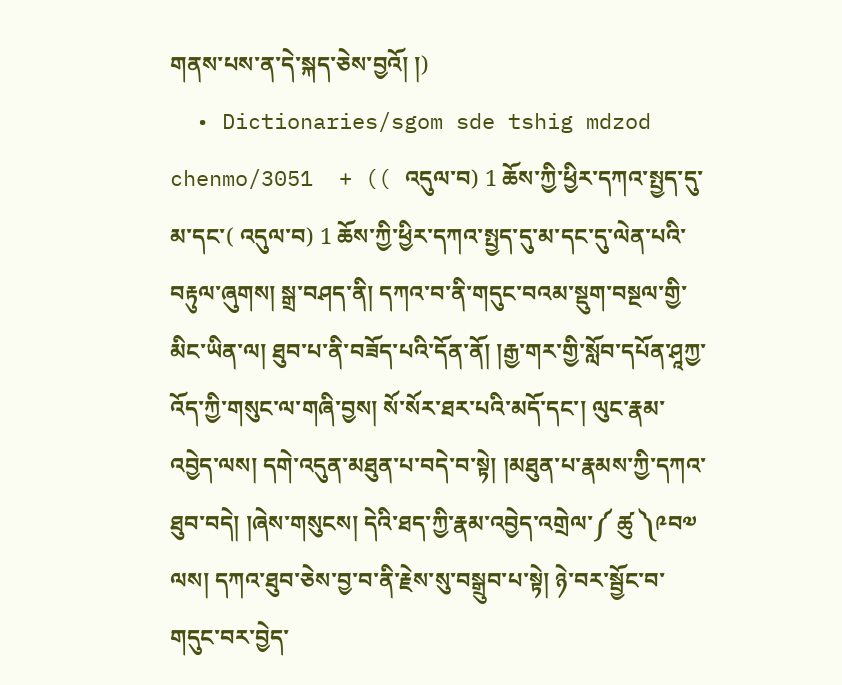གནས་པས་ན་དེ་སྐད་ཅེས་བྱའོ། །)
  • Dictionaries/sgom sde tshig mdzod chenmo/3051  + (( འདུལ་བ) 1 ཆོས་ཀྱི་ཕྱིར་དཀའ་སྤྱད་དུ་མ་དང་( འདུལ་བ) 1 ཆོས་ཀྱི་ཕྱིར་དཀའ་སྤྱད་དུ་མ་དང་དུ་ལེན་པའི་བརྟུལ་ཞུགས། སྒྲ་བཤད་ནི། དཀའ་བ་ནི་གདུང་བའམ་སྡུག་བསྔལ་གྱི་མིང་ཡིན་ལ། ཐུབ་པ་ནི་བཟོད་པའི་དོན་ནོ། །རྒྱ་གར་གྱི་སློབ་དཔོན་ཤཱཀྱ་འོད་ཀྱི་གསུང་ལ་གཞི་བྱས། སོ་སོར་ཐར་པའི་མདོ་དང་། ལུང་རྣམ་འབྱེད་ལས། དགེ་འདུན་མཐུན་པ་བདེ་བ་སྟེ། །མཐུན་པ་རྣམས་ཀྱི་དཀའ་ཐུབ་བདེ། །ཞེས་གསུངས། དེའི་ཐད་ཀྱི་རྣམ་འབྱེད་འགྲེལ་༼ ཚུ ༽༩བ༧ ལས། དཀའ་ཐུབ་ཅེས་བྱ་བ་ནི་རྗེས་སུ་བསྒྲུབ་པ་སྟེ། ཉེ་བར་སྦྱོང་བ་གདུང་བར་བྱེད་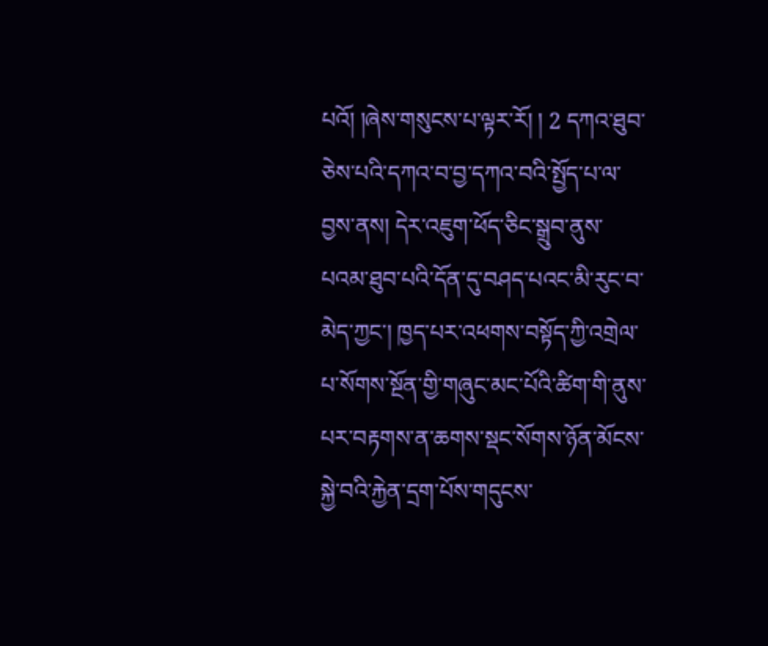པའོ། །ཞེས་གསུངས་པ་ལྟར་རོ། ། 2 དཀའ་ཐུབ་ཅེས་པའི་དཀའ་བ་བྱ་དཀའ་བའི་སྤྱོད་པ་ལ་བྱས་ནས། དེར་འཇུག་ཕོད་ཅིང་སྒྲུབ་ནུས་པའམ་ཐུབ་པའི་དོན་དུ་བཤད་པའང་མི་རུང་བ་མེད་ཀྱང་། ཁྱད་པར་འཕགས་བསྟོད་ཀྱི་འགྲེལ་པ་སོགས་སྔོན་གྱི་གཞུང་མང་པོའི་ཚིག་གི་ནུས་པར་བརྟགས་ན་ཆགས་སྡང་སོགས་ཉོན་མོངས་སྐྱེ་བའི་རྐྱེན་དྲག་པོས་གདུངས་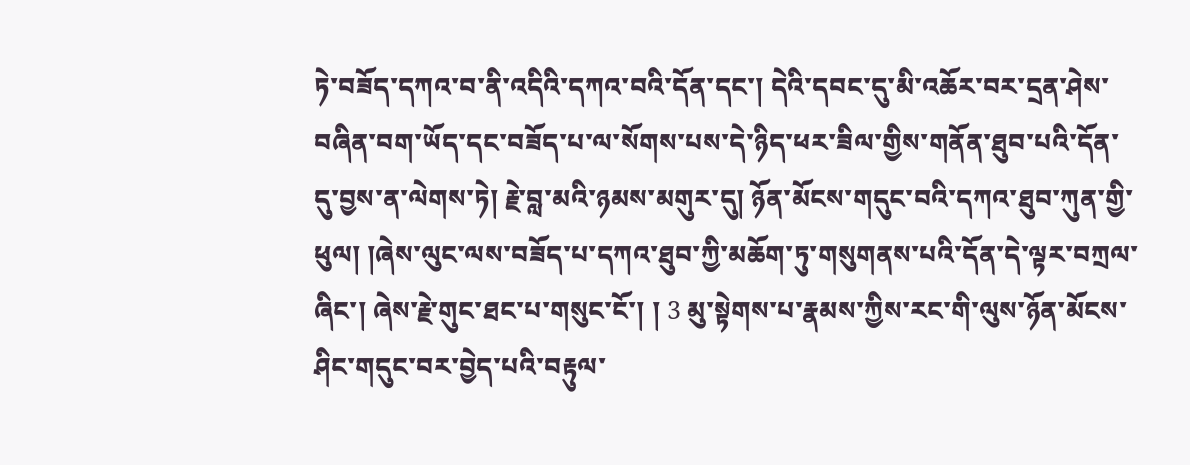ཏེ་བཟོད་དཀའ་བ་ནི་འདིའི་དཀའ་བའི་དོན་དང་། དེའི་དབང་དུ་མི་འཆོར་བར་དྲན་ཤེས་བཞིན་བག་ཡོད་དང་བཟོད་པ་ལ་སོགས་པས་དེ་ཉིད་ཕར་ཟིལ་གྱིས་གནོན་ཐུབ་པའི་དོན་དུ་བྱས་ན་ལེགས་ཏེ། རྗེ་བླ་མའི་ཉམས་མགུར་དུ། ཉོན་མོངས་གདུང་བའི་དཀའ་ཐུབ་ཀུན་གྱི་ཕུལ། །ཞེས་ལུང་ལས་བཟོད་པ་དཀའ་ཐུབ་ཀྱི་མཆོག་ཏུ་གསུགནས་པའི་དོན་དེ་ལྟར་བཀྲལ་ཞིང་། ཞེས་རྗེ་གུང་ཐང་པ་གསུང་ངོ་། ། 3 མུ་སྟེགས་པ་རྣམས་ཀྱིས་རང་གི་ལུས་ཉོན་མོངས་ཤིང་གདུང་བར་བྱེད་པའི་བརྟུལ་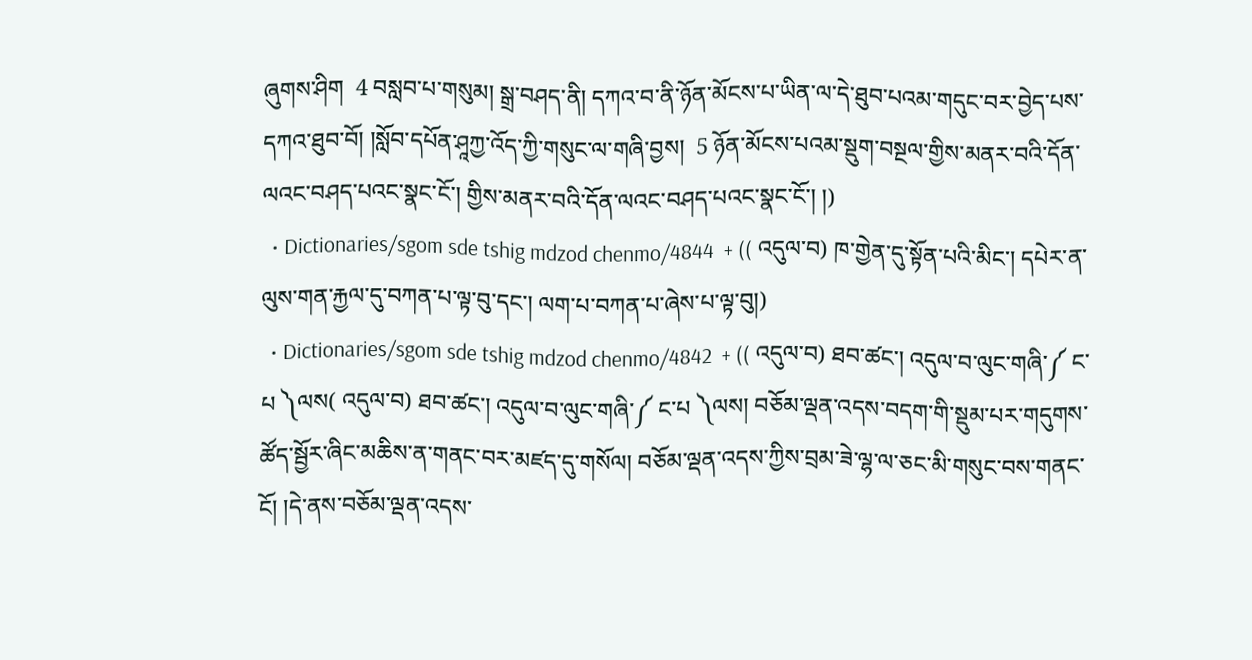ཞུགས་ཤིག  4 བསླབ་པ་གསུམ། སྒྲ་བཤད་ནི། དཀའ་བ་ནི་ཉོན་མོངས་པ་ཡིན་ལ་དེ་ཐུབ་པའམ་གདུང་བར་བྱེད་པས་དཀའ་ཐུབ་བོ། །སློབ་དཔོན་ཤཱཀྱ་འོད་ཀྱི་གསུང་ལ་གཞི་བྱས།  5 ཉོན་མོངས་པའམ་སྡུག་བསྔལ་གྱིས་མནར་བའི་དོན་ལའང་བཤད་པའང་སྣང་ངོ་། གྱིས་མནར་བའི་དོན་ལའང་བཤད་པའང་སྣང་ངོ་། །)
  • Dictionaries/sgom sde tshig mdzod chenmo/4844  + (( འདུལ་བ) ཁ་གྱེན་དུ་སྟོན་པའི་མིང་། དཔེར་ན་ལུས་གན་རྐྱལ་དུ་བཀན་པ་ལྟ་བུ་དང་། ལག་པ་བཀན་པ་ཞེས་པ་ལྟ་བུ།)
  • Dictionaries/sgom sde tshig mdzod chenmo/4842  + (( འདུལ་བ) ཐབ་ཚང་། འདུལ་བ་ལུང་གཞི་༼ ང་པ ༽ལས( འདུལ་བ) ཐབ་ཚང་། འདུལ་བ་ལུང་གཞི་༼ ང་པ ༽ལས། བཅོམ་ལྡན་འདས་བདག་གི་སྡུམ་པར་གདུགས་ཚོད་སྦྱོར་ཞིང་མཆིས་ན་གནང་བར་མཛད་དུ་གསོལ། བཅོམ་ལྡན་འདས་ཀྱིས་བྲམ་ཟེ་ལྷ་ལ་ཅང་མི་གསུང་བས་གནང་ངོ། །དེ་ནས་བཅོམ་ལྡན་འདས་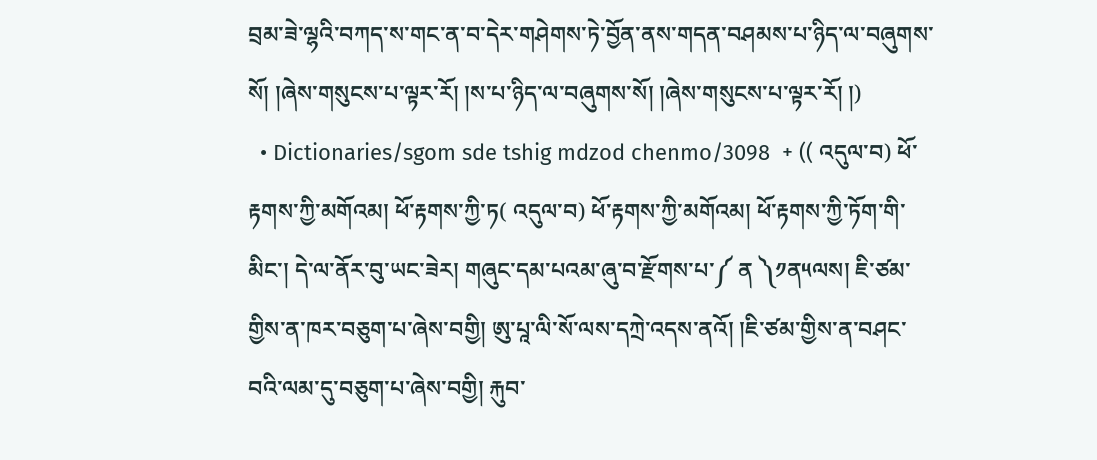བྲམ་ཟེ་ལྷའི་བཀད་ས་གང་ན་བ་དེར་གཤེགས་ཏེ་བྱོན་ནས་གདན་བཤམས་པ་ཉིད་ལ་བཞུགས་སོ། །ཞེས་གསུངས་པ་ལྟར་རོ། །ས་པ་ཉིད་ལ་བཞུགས་སོ། །ཞེས་གསུངས་པ་ལྟར་རོ། །)
  • Dictionaries/sgom sde tshig mdzod chenmo/3098  + (( འདུལ་བ) ཕོ་རྟགས་ཀྱི་མགོའམ། ཕོ་རྟགས་ཀྱི་ཏ( འདུལ་བ) ཕོ་རྟགས་ཀྱི་མགོའམ། ཕོ་རྟགས་ཀྱི་ཏོག་གི་མིང་། དེ་ལ་ནོར་བུ་ཡང་ཟེར། གཞུང་དམ་པའམ་ཞུ་བ་རྫོགས་པ་༼ ན ༽༡ན༥ལས། ཇི་ཙམ་གྱིས་ན་ཁར་བཅུག་པ་ཞེས་བགྱི། ཨུ་པཱ་ལི་སོ་ལས་དཀྲེ་འདས་ནའོ། །ཇི་ཙམ་གྱིས་ན་བཤང་བའི་ལམ་དུ་བཅུག་པ་ཞེས་བགྱི། རྐུབ་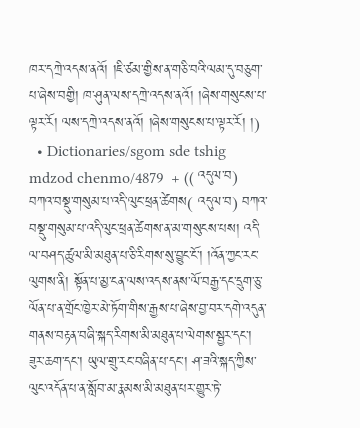ཁར་དཀྲེ་འདས་ནའོ། །ཇི་ཙམ་གྱིས་ན་གཅི་བའི་ལམ་དུ་བཅུག་པ་ཞེས་བགྱི། ཁ་ཤུན་ལས་དཀྲེ་འདས་ནའོ། །ཞེས་གསུངས་པ་ལྟར་རོ། ལས་དཀྲེ་འདས་ནའོ། །ཞེས་གསུངས་པ་ལྟར་རོ། །)
  • Dictionaries/sgom sde tshig mdzod chenmo/4879  + (( འདུལ་བ) བཀའ་བསྡུ་གསུམ་པ་འདི་ལུང་ཕྲན་ཚེགས( འདུལ་བ) བཀའ་བསྡུ་གསུམ་པ་འདི་ལུང་ཕྲན་ཚེགས་ན་མ་གསུངས་པས། འདི་ལ་བཤད་ཚུལ་མི་མཐུན་པ་ཅི་རིགས་སུ་བྱུང་ངོ་། །འོན་ཀྱང་རང་ལུགས་ནི། སྟོན་པ་མྱ་ངན་ལས་འདས་ནས་ལོ་བརྒྱ་དང་དྲུག་ཅུ་ལོན་པ་ན་གྲོང་ཁྱེར་མེ་ཏོག་གིས་རྒྱས་པ་ཞེས་བྱ་བར་དགེ་འདུན་གནས་བརྟན་བཞི་སྐད་རིགས་མི་མཐུན་པ་ལེགས་སྦྱར་དང་། ཟུར་ཆག་དང་། ཡུལ་གྲུ་རང་བཞིན་པ་དང་། ཤ་ཟའི་སྐད་ཀྱིས་ལུང་འདོན་པ་ན་སློབ་མ་རྣམས་མི་མཐུན་པར་གྱུར་ཏེ་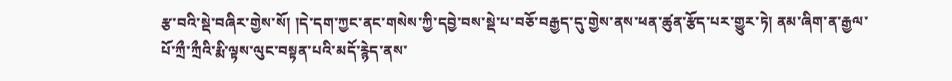རྩ་བའི་སྡེ་བཞིར་གྱེས་སོ། །དེ་དག་ཀྱང་ནང་གསེས་ཀྱི་དབྱེ་བས་སྡེ་པ་བཅོ་བརྒྱད་དུ་གྱེས་ནས་ཕན་ཚུན་རྩོད་པར་གྱུར་ཏེ། ནམ་ཞིག་ན་རྒྱལ་པོ་ཀྲྀ་ཀྲྀའི་རྨི་ལྟས་ལུང་བསྟན་པའི་མདོ་རྙེད་ནས་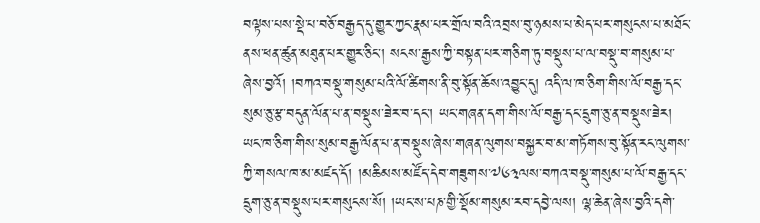བལྟས་པས་སྡེ་པ་བཅོ་བརྒྱད་དུ་གྱུར་ཀྱང་རྣམ་པར་གྲོལ་བའི་འབྲས་བུ་ཉམས་པ་མེད་པར་གསུངས་པ་མཐོང་ནས་ཕན་ཚུན་མཐུན་པར་གྱུར་ཅིང་། སངས་རྒྱས་ཀྱི་བསྟན་པར་གཅིག་ཏུ་བསྡུས་པ་ལ་བསྡུ་བ་གསུམ་པ་ཞེས་བྱའོ། །བཀའ་བསྡུ་གསུམ་པའི་ལོ་ཚིགས་ནི་བུ་སྟོན་ཆོས་འབྱུང་དུ། འདི་ལ་ཁ་ཅིག་གིས་ལོ་བརྒྱ་དང་སུམ་ཅུ་རྩ་བདུན་ལོན་པ་ན་བསྡུས་ཟེར་བ་དང་། ཡང་གཞན་དག་གིས་ལོ་བརྒྱ་དང་དྲུག་ཅུ་ན་བསྡུས་ཟེར། ཡང་ཁ་ཅིག་གིས་སུམ་བརྒྱ་ལོན་པ་ན་བསྡུས་ཞེས་གཞན་ལུགས་བསྐྱར་བ་མ་གཏོགས་བུ་སྟོན་རང་ལུགས་ཀྱི་གསལ་ཁ་མ་མཛད་དོ། །མཆིམས་མཛོད་དེབ་གཟུགས་༧༦༣ལས་བཀའ་བསྡུ་གསུམ་པ་ལོ་བརྒྱ་དང་དྲུག་ཅུ་ན་བསྡུས་པར་གསུངས་སོ། །ཡང་ས་པཎ་གྱི་སྡོམ་གསུམ་རབ་དབྱེ་ལས། ལྷ་ཆེན་ཞེས་བྱའི་དགེ་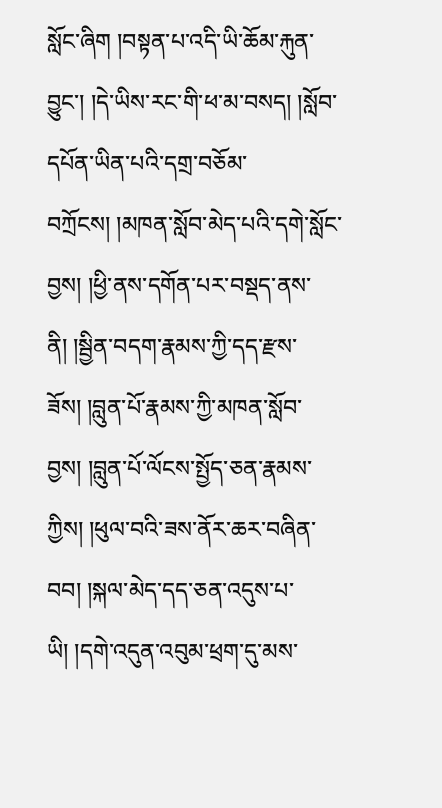སློང་ཞིག །བསྟན་པ་འདི་ཡི་ཆོམ་རྐུན་བྱུང་། །དེ་ཡིས་རང་གི་ཕ་མ་བསད། །སློབ་དཔོན་ཡིན་པའི་དགྲ་བཅོམ་བཀྲོངས། །མཁན་སློབ་མེད་པའི་དགེ་སློང་བྱས། །ཕྱི་ནས་དགོན་པར་བསྡད་ནས་ནི། །སྦྱིན་བདག་རྣམས་ཀྱི་དད་རྫས་ཟོས། །བླུན་པོ་རྣམས་ཀྱི་མཁན་སློབ་བྱས། །བླུན་པོ་ལོངས་སྤྱོད་ཅན་རྣམས་ཀྱིས། །ཕུལ་བའི་ཟས་ནོར་ཆར་བཞིན་བབ། །སྐལ་མེད་དད་ཅན་འདུས་པ་ཡི། །དགེ་འདུན་འབུམ་ཕྲག་དུ་མས་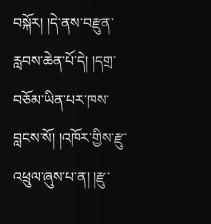བསྐོར། །དེ་ནས་བརྫུན་རླབས་ཆེན་པོ་དེ། །དགྲ་བཅོམ་ཡིན་པར་ཁས་བླངས་སོ། །འཁོར་གྱིས་རྫུ་འཕྲུལ་ཞུས་པ་ན། །རྫུ་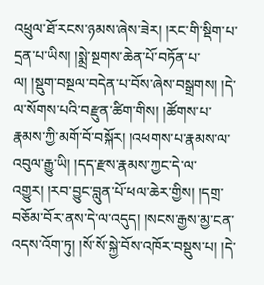འཕྲུལ་ཐོ་རངས་ཉམས་ཞེས་ཟེར། །རང་གི་སྡིག་པ་དྲན་པ་ཡིས། །སྨྲེ་སྔགས་ཆེན་པོ་བཏོན་པ་ལ། །སྡུག་བསྔལ་བདེན་པ་བོས་ཞེས་བསྒྲགས། །དེ་ལ་སོགས་པའི་བརྫུན་ཚིག་གིས། །ཚོགས་པ་རྣམས་ཀྱི་མགོ་བོ་བསྐོར། །འཕགས་པ་རྣམས་ལ་འབུལ་རྒྱུ་ཡི། །དད་རྫས་རྣམས་ཀྱང་དེ་ལ་འགྱུར། །རབ་བྱུང་བླུན་པོ་ཕལ་ཆེར་གྱིས། །དགྲ་བཅོམ་བོར་ནས་དེ་ལ་འདུད། །སངས་རྒྱས་མྱ་ངན་འདས་འོག་ཏུ། །སོ་སོ་སྐྱེ་བོས་འཁོར་བསྡུས་པ། །དེ་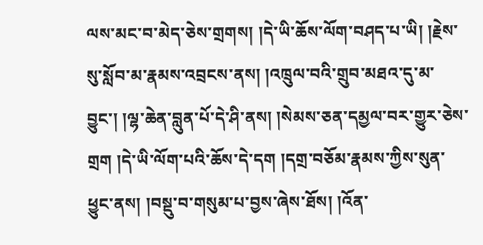ལས་མང་བ་མེད་ཅེས་གྲགས། །དེ་ཡི་ཆོས་ལོག་བཤད་པ་ཡི། །རྗེས་སུ་སློབ་མ་རྣམས་འབྲངས་ནས། །འཁྲུལ་བའི་གྲུབ་མཐའ་དུ་མ་བྱུང་། །ལྷ་ཆེན་བླུན་པོ་དེ་ཤི་ནས། །སེམས་ཅན་དམྱལ་བར་གྱུར་ཅེས་གྲག །དེ་ཡི་ལོག་པའི་ཆོས་དེ་དག །དགྲ་བཅོམ་རྣམས་ཀྱིས་སུན་ཕྱུང་ནས། །བསྡུ་བ་གསུམ་པ་བྱས་ཞེས་ཐོས། །འོན་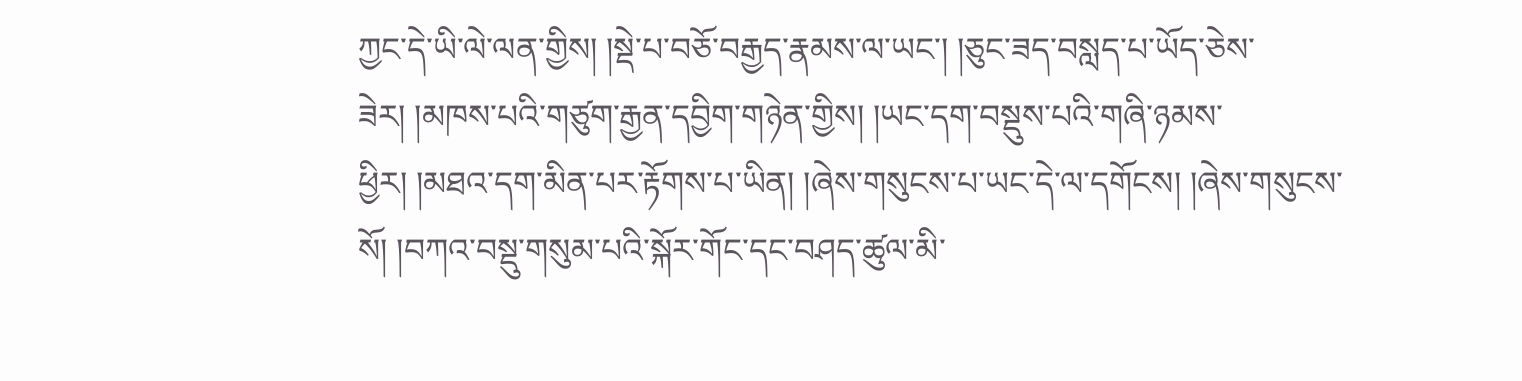ཀྱང་དེ་ཡི་ལེ་ལན་གྱིས། །སྡེ་པ་བཅོ་བརྒྱད་རྣམས་ལ་ཡང་། །ཅུང་ཟད་བསླད་པ་ཡོད་ཅེས་ཟེར། །མཁས་པའི་གཙུག་རྒྱན་དབྱིག་གཉེན་གྱིས། །ཡང་དག་བསྡུས་པའི་གཞི་ཉམས་ཕྱིར། །མཐའ་དག་མིན་པར་རྟོགས་པ་ཡིན། །ཞེས་གསུངས་པ་ཡང་དེ་ལ་དགོངས། །ཞེས་གསུངས་སོ། །བཀའ་བསྡུ་གསུམ་པའི་སྐོར་གོང་དང་བཤད་ཚུལ་མི་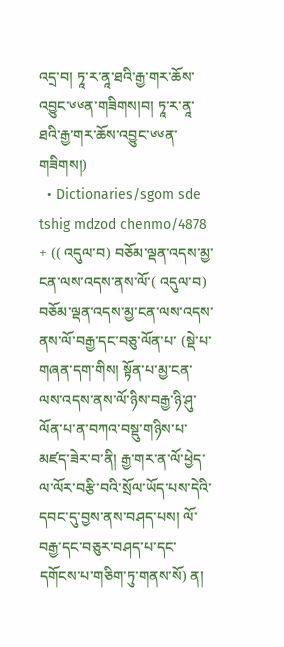འདྲ་བ། ཏཱ་ར་ནཱ་ཐའི་རྒྱ་གར་ཆོས་འབྱུང་༦༦ན་གཟིགས།བ། ཏཱ་ར་ནཱ་ཐའི་རྒྱ་གར་ཆོས་འབྱུང་༦༦ན་གཟིགས།)
  • Dictionaries/sgom sde tshig mdzod chenmo/4878  + (( འདུལ་བ) བཅོམ་ལྡན་འདས་མྱ་ངན་ལས་འདས་ནས་ལོ་( འདུལ་བ) བཅོམ་ལྡན་འདས་མྱ་ངན་ལས་འདས་ནས་ལོ་བརྒྱ་དང་བཅུ་ལོན་པ་ (སྡེ་པ་གཞན་དག་གིས། སྟོན་པ་མྱ་ངན་ལས་འདས་ནས་ལོ་ཉིས་བརྒྱ་ཉི་ཤུ་ལོན་པ་ན་བཀའ་བསྡུ་གཉིས་པ་མཛད་ཟེར་བ་ནི། རྒྱ་གར་ན་ལོ་ཕྱེད་ལ་ལོར་བརྩི་བའི་སྲོལ་ཡོད་པས་དེའི་དབང་དུ་བྱས་ནས་བཤད་པས། ལོ་བརྒྱ་དང་བཅུར་བཤད་པ་དང་དགོངས་པ་གཅིག་ཏུ་གནས་སོ) ན།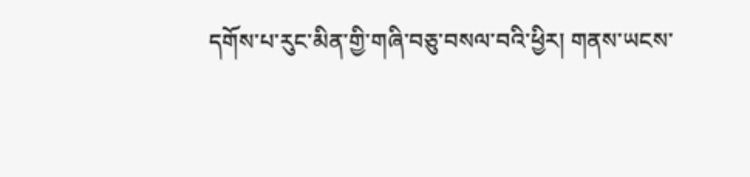དགོས་པ་རུང་མིན་གྱི་གཞི་བཅུ་བསལ་བའི་ཕྱིར། གནས་ཡངས་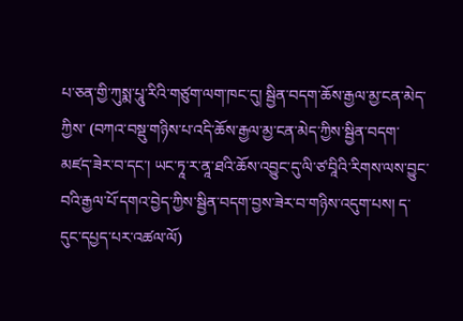པ་ཅན་གྱི་ཀུསྨ་པཱུ་རིའི་གཙུག་ལག་ཁང་དུ། སྦྱིན་བདག་ཆོས་རྒྱལ་མྱ་ངན་མེད་ཀྱིས་ (བཀའ་བསྡུ་གཉིས་པ་འདི་ཆོས་རྒྱལ་མྱ་ངན་མེད་ཀྱིས་སྦྱིན་བདག་མཛད་ཟེར་བ་དང་། ཡང་ཏཱ་ར་ནཱ་ཐའི་ཆོས་འབྱུང་དུ་ལི་ཙ་བཱིའི་རིགས་ལས་བྱུང་བའི་རྒྱལ་པོ་དགའ་བྱེད་ཀྱིས་སྦྱིན་བདག་བྱས་ཟེར་བ་གཉིས་འདུག་པས། ད་དུང་དཔྱད་པར་འཚལ་ལོ)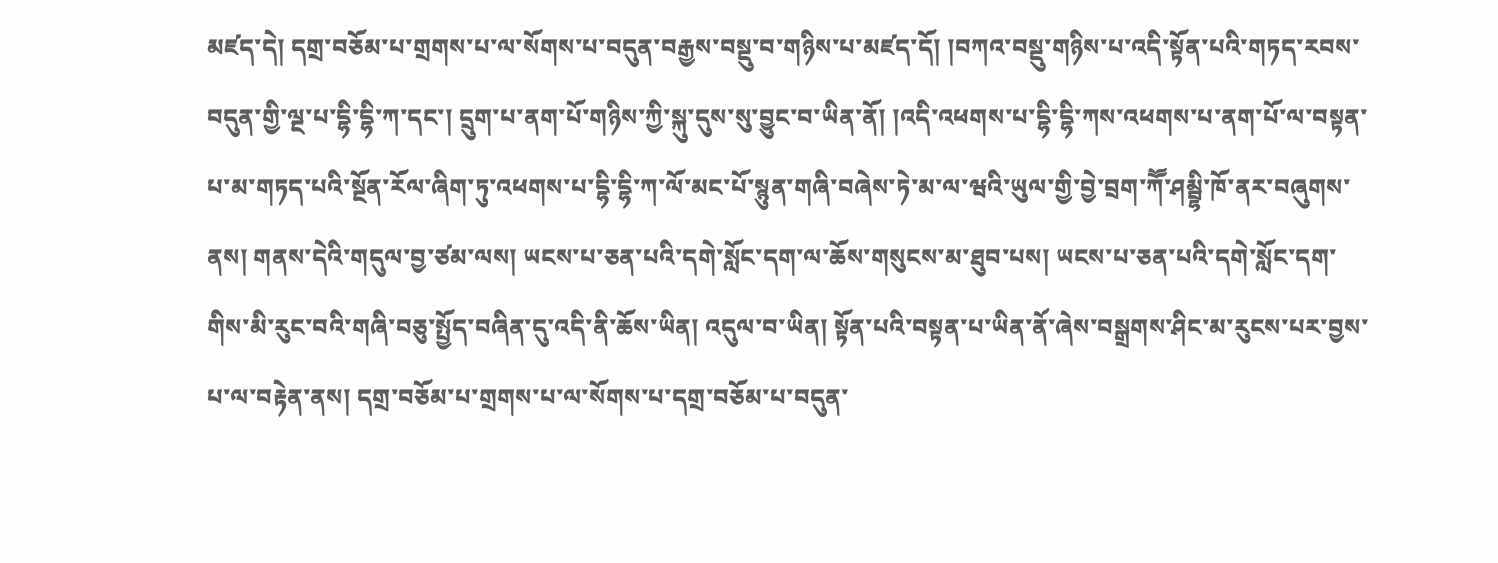མཛད་དེ། དགྲ་བཅོམ་པ་གྲགས་པ་ལ་སོགས་པ་བདུན་བརྒྱས་བསྡུ་བ་གཉིས་པ་མཛད་དོ། །བཀའ་བསྡུ་གཉིས་པ་འདི་སྟོན་པའི་གཏད་རབས་བདུན་གྱི་ལྔ་པ་དྷི་དྷི་ཀ་དང་། དྲུག་པ་ནག་པོ་གཉིས་ཀྱི་སྐུ་དུས་སུ་བྱུང་བ་ཡིན་ནོ། །འདི་འཕགས་པ་དྷི་དྷི་ཀས་འཕགས་པ་ནག་པོ་ལ་བསྟན་པ་མ་གཏད་པའི་སྔོན་རོལ་ཞིག་ཏུ་འཕགས་པ་དྷི་དྷི་ཀ་ལོ་མང་པོ་སྙུན་གཞི་བཞེས་ཏེ་མ་ལ་ཝའི་ཡུལ་གྱི་བྱེ་བྲག་ཀཽ་ཤམྦྷི་ཁོ་ནར་བཞུགས་ནས། གནས་དེའི་གདུལ་བྱ་ཙམ་ལས། ཡངས་པ་ཅན་པའི་དགེ་སློང་དག་ལ་ཆོས་གསུངས་མ་ཐུབ་པས། ཡངས་པ་ཅན་པའི་དགེ་སློང་དག་གིས་མི་རུང་བའི་གཞི་བཅུ་སྤྱོད་བཞིན་དུ་འདི་ནི་ཆོས་ཡིན། འདུལ་བ་ཡིན། སྟོན་པའི་བསྟན་པ་ཡིན་ནོ་ཞེས་བསྒྲགས་ཤིང་མ་རུངས་པར་བྱས་པ་ལ་བརྟེན་ནས། དགྲ་བཅོམ་པ་གྲགས་པ་ལ་སོགས་པ་དགྲ་བཅོམ་པ་བདུན་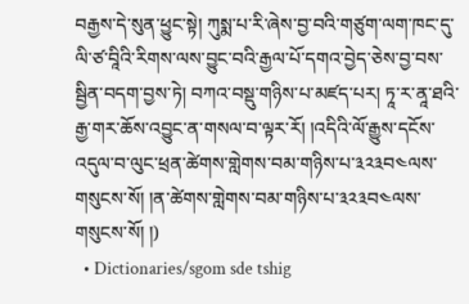བརྒྱས་དེ་སུན་ཕྱུང་སྟེ། ཀུསྨ་པ་རི་ཞེས་བྱ་བའི་གཙུག་ལག་ཁང་དུ་ལི་ཙ་བཱིའི་རིགས་ལས་བྱུང་བའི་རྒྱལ་པོ་དགའ་བྱེད་ཅེས་བྱ་བས་སྦྱིན་བདག་བྱས་ཏེ། བཀའ་བསྡུ་གཉིས་པ་མཛད་པར། ཏཱ་ར་ནཱ་ཐའི་རྒྱ་གར་ཆོས་འབྱུང་ན་གསལ་བ་ལྟར་རོ། །འདིའི་ལོ་རྒྱུས་དངོས་འདུལ་བ་ལུང་ཕྲན་ཚེགས་གླེགས་བམ་གཉིས་པ་༣༢༣བ༤ལས་གསུངས་སོ། །ན་ཚེགས་གླེགས་བམ་གཉིས་པ་༣༢༣བ༤ལས་གསུངས་སོ། །)
  • Dictionaries/sgom sde tshig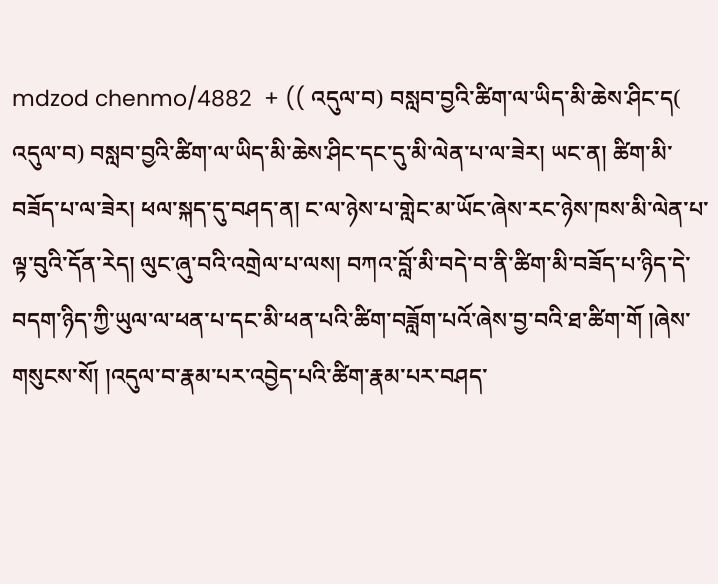mdzod chenmo/4882  + (( འདུལ་བ) བསླབ་བྱའི་ཚིག་ལ་ཡིད་མི་ཆེས་ཤིང་ད( འདུལ་བ) བསླབ་བྱའི་ཚིག་ལ་ཡིད་མི་ཆེས་ཤིང་དང་དུ་མི་ལེན་པ་ལ་ཟེར། ཡང་ན། ཚིག་མི་བཟོད་པ་ལ་ཟེར། ཕལ་སྐད་དུ་བཤད་ན། ང་ལ་ཉེས་པ་གླེང་མ་ཡོང་ཞེས་རང་ཉེས་ཁས་མི་ལེན་པ་ལྟ་བུའི་དོན་རེད། ལུང་ཞུ་བའི་འགྲེལ་པ་ལས། བཀའ་བློ་མི་བདེ་བ་ནི་ཚིག་མི་བཟོད་པ་ཉིད་དེ་བདག་ཉིད་ཀྱི་ཡུལ་ལ་ཕན་པ་དང་མི་ཕན་པའི་ཚིག་བཟློག་པའོ་ཞེས་བྱ་བའི་ཐ་ཚིག་གོ །ཞེས་གསུངས་སོ། །འདུལ་བ་རྣམ་པར་འབྱེད་པའི་ཚིག་རྣམ་པར་བཤད་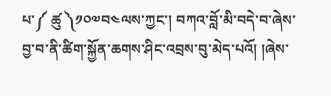པ་༼ ཚུ ༽༡༠༧བ༤ལས་ཀྱང་། བཀའ་བློ་མི་བདེ་བ་ཞེས་བྱ་བ་ནི་ཚིག་སྐྱོན་ཆགས་ཤིང་འབྲས་བུ་མེད་པའོ། །ཞེས་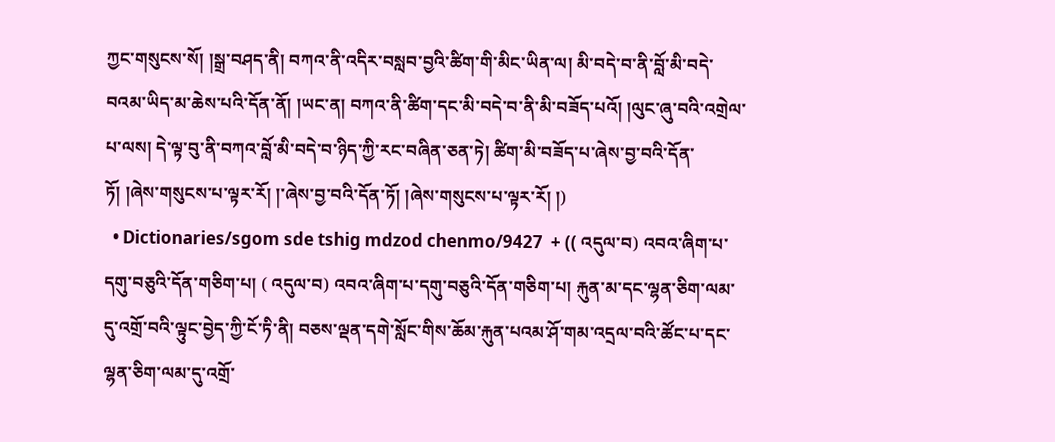ཀྱང་གསུངས་སོ། །སྒྲ་བཤད་ནི། བཀའ་ནི་འདིར་བསླབ་བྱའི་ཚིག་གི་མིང་ཡིན་ལ། མི་བདེ་བ་ནི་བློ་མི་བདེ་བའམ་ཡིད་མ་ཆེས་པའི་དོན་ནོ། །ཡང་ན། བཀའ་ནི་ཚིག་དང་མི་བདེ་བ་ནི་མི་བཟོད་པའོ། །ལུང་ཞུ་བའི་འགྲེལ་པ་ལས། དེ་ལྟ་བུ་ནི་བཀའ་བློ་མི་བདེ་བ་ཉིད་ཀྱི་རང་བཞིན་ཅན་ཏེ། ཚིག་མི་བཟོད་པ་ཞེས་བྱ་བའི་དོན་ཏོ། །ཞེས་གསུངས་པ་ལྟར་རོ། །་ཞེས་བྱ་བའི་དོན་ཏོ། །ཞེས་གསུངས་པ་ལྟར་རོ། །)
  • Dictionaries/sgom sde tshig mdzod chenmo/9427  + (( འདུལ་བ) འབའ་ཞིག་པ་དགུ་བཅུའི་དོན་གཅིག་པ། ( འདུལ་བ) འབའ་ཞིག་པ་དགུ་བཅུའི་དོན་གཅིག་པ། རྐུན་མ་དང་ལྷན་ཅིག་ལམ་དུ་འགྲོ་བའི་ལྟུང་བྱེད་ཀྱི་ངོ་ཏི་ནི། བཅས་ལྡན་དགེ་སློང་གིས་ཆོམ་རྐུན་པའམ་ཤོ་གམ་འདྲལ་བའི་ཚོང་པ་དང་ལྷན་ཅིག་ལམ་དུ་འགྲོ་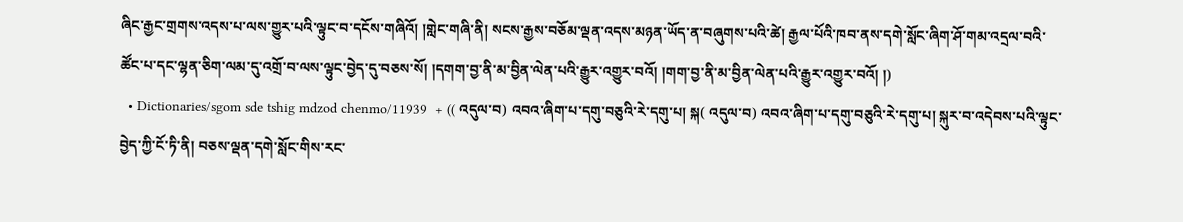ཞིང་རྒྱང་གྲགས་འདས་པ་ལས་གྱུར་པའི་ལྟུང་བ་དངོས་གཞིའོ། །གླེང་གཞི་ནི། སངས་རྒྱས་བཅོམ་ལྡན་འདས་མཉན་ཡོད་ན་བཞུགས་པའི་ཚེ། རྒྱལ་པོའི་ཁབ་ནས་དགེ་སློང་ཞིག་ཤོ་གམ་འདྲལ་བའི་ཚོང་པ་དང་ལྷན་ཅིག་ལམ་དུ་འགྲོ་བ་ལས་ལྟུང་བྱེད་དུ་བཅས་སོ། །དགག་བྱ་ནི་མ་བྱིན་ལེན་པའི་རྒྱུར་འགྱུར་བའོ། །གག་བྱ་ནི་མ་བྱིན་ལེན་པའི་རྒྱུར་འགྱུར་བའོ། །)
  • Dictionaries/sgom sde tshig mdzod chenmo/11939  + (( འདུལ་བ) འབའ་ཞིག་པ་དགུ་བཅུའི་རེ་དགུ་པ། སྐ( འདུལ་བ) འབའ་ཞིག་པ་དགུ་བཅུའི་རེ་དགུ་པ། སྐུར་བ་འདེབས་པའི་ལྟུང་བྱེད་ཀྱི་ངོ་ཏི་ནི། བཅས་ལྡན་དགེ་སློང་གིས་རང་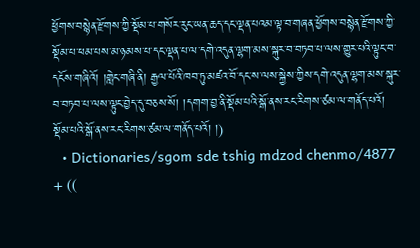ཕྱོགས་བསྙེན་རྫོགས་ཀྱི་སྡོམ་པ་གསོར་རུང་ཡན་ཆད་དང་ལྡན་པའམ་ལྟ་བ་གཞན་ཕྱོགས་བསྙེན་རྫོགས་ཀྱི་སྡོམ་པ་ཕམ་པས་མ་ཉམས་པ་དང་ལྡན་པ་ལ་དགེ་འདུན་ལྷག་མས་སྐུར་བ་བཏབ་པ་ལས་གྱུར་པའི་ལྟུང་བ་དངོས་གཞིའོ། །གླེང་གཞི་ནི། རྒྱལ་པོའི་ཁབ་ཏུ་མཛའ་བོ་དང་ས་ལས་སྐྱེས་ཀྱིས་དགེ་འདུན་ལྷག་མས་སྐུར་བ་བཏབ་པ་ལས་ལྟུང་བྱེད་དུ་བཅས་སོ། །དགག་བྱ་ནི་སྡོམ་པའི་སྒོ་ནས་རང་རིགས་ཙམ་ལ་གནོད་པའོ། སྡོམ་པའི་སྒོ་ནས་རང་རིགས་ཙམ་ལ་གནོད་པའོ། །)
  • Dictionaries/sgom sde tshig mdzod chenmo/4877  + ((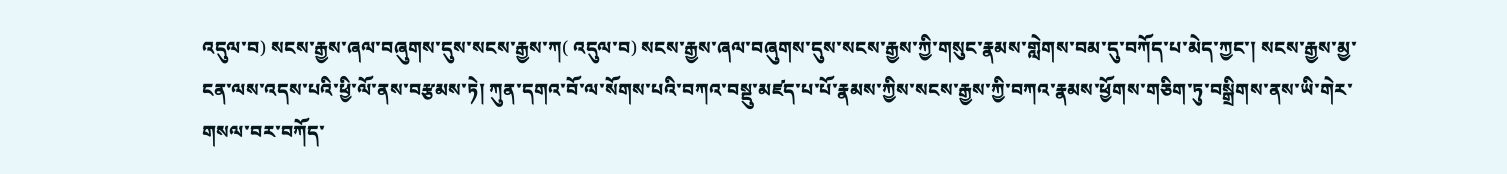འདུལ་བ) སངས་རྒྱས་ཞལ་བཞུགས་དུས་སངས་རྒྱས་ཀ( འདུལ་བ) སངས་རྒྱས་ཞལ་བཞུགས་དུས་སངས་རྒྱས་ཀྱི་གསུང་རྣམས་གླེགས་བམ་དུ་བཀོད་པ་མེད་ཀྱང་། སངས་རྒྱས་མྱ་ངན་ལས་འདས་པའི་ཕྱི་ལོ་ནས་བརྩམས་ཏེ། ཀུན་དགའ་བོ་ལ་སོགས་པའི་བཀའ་བསྡུ་མཛད་པ་པོ་རྣམས་ཀྱིས་སངས་རྒྱས་ཀྱི་བཀའ་རྣམས་ཕྱོགས་གཅིག་ཏུ་བསྒྲིགས་ནས་ཡི་གེར་གསལ་བར་བཀོད་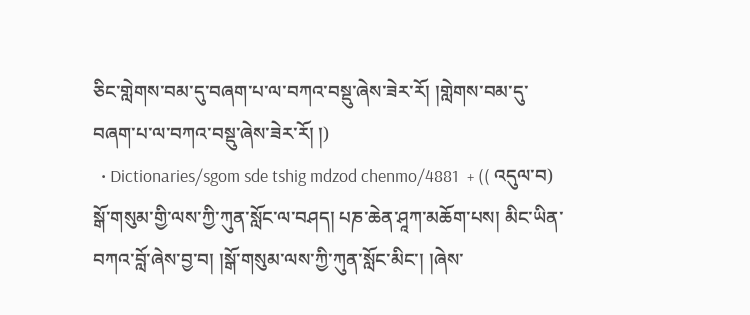ཅིང་གླེགས་བམ་དུ་བཞག་པ་ལ་བཀའ་བསྡུ་ཞེས་ཟེར་རོ། །གླེགས་བམ་དུ་བཞག་པ་ལ་བཀའ་བསྡུ་ཞེས་ཟེར་རོ། །)
  • Dictionaries/sgom sde tshig mdzod chenmo/4881  + (( འདུལ་བ) སྒོ་གསུམ་གྱི་ལས་ཀྱི་ཀུན་སློང་ལ་བཤད། པཎ་ཆེན་ཤཱཀ་མཆོག་པས། མིང་ཡིན་བཀའ་བློ་ཞེས་བྱ་བ། །སྒོ་གསུམ་ལས་ཀྱི་ཀུན་སློང་མིང་། །ཞེས་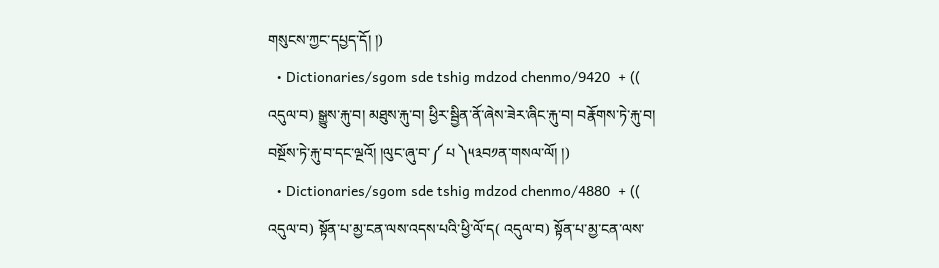གསུངས་ཀྱང་དཔྱད་དོ། །)
  • Dictionaries/sgom sde tshig mdzod chenmo/9420  + (( འདུལ་བ) སྒྱུས་རྐུ་བ། མཐུས་རྐུ་བ། ཕྱིར་སྦྱིན་ནོ་ཞེས་ཟེར་ཞིང་རྐུ་བ། བརྣོགས་ཏེ་རྐུ་བ། བསྔོས་ཏེ་རྐུ་བ་དང་ལྔའོ། །ལུང་ཞུ་བ་༼ པ ༽༥༣བ༡ན་གསལ་ལོ། །)
  • Dictionaries/sgom sde tshig mdzod chenmo/4880  + (( འདུལ་བ) སྟོན་པ་མྱ་ངན་ལས་འདས་པའི་ཕྱི་ལོ་ད( འདུལ་བ) སྟོན་པ་མྱ་ངན་ལས་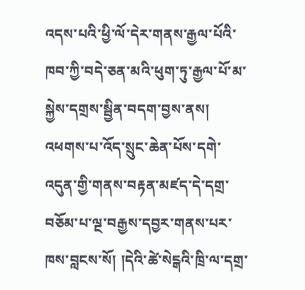འདས་པའི་ཕྱི་ལོ་དེར་གནས་རྒྱལ་པོའི་ཁབ་ཀྱི་བདེ་ཅན་མའི་ཕུག་ཏུ་རྒྱལ་པོ་མ་སྐྱེས་དགྲས་སྦྱིན་བདག་བྱས་ནས། འཕགས་པ་འོད་སྲུང་ཆེན་པོས་དགེ་འདུན་གྱི་གནས་བརྟན་མཛད་དེ་དགྲ་བཅོམ་པ་ལྔ་བརྒྱས་དབྱར་གནས་པར་ཁས་བླངས་སོ། །དེའི་ཚེ་སེངྒའི་ཁྲི་ལ་དགྲ་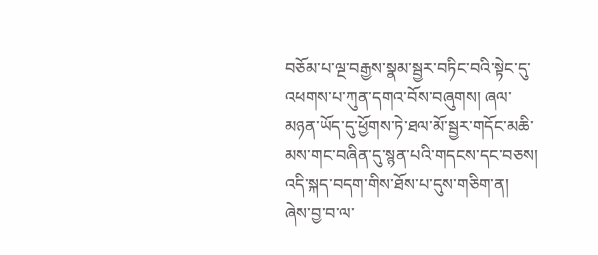བཅོམ་པ་ལྔ་བརྒྱས་སྣམ་སྦྱར་བཏིང་བའི་སྟེང་དུ་འཕགས་པ་ཀུན་དགའ་བོས་བཞུགས། ཞལ་མཉན་ཡོད་དུ་ཕྱོགས་ཏེ་ཐལ་མོ་སྦྱར་གདོང་མཆི་མས་གང་བཞིན་དུ་སྙན་པའི་གདངས་དང་བཅས། འདི་སྐད་བདག་གིས་ཐོས་པ་དུས་གཅིག་ན། ཞེས་བྱ་བ་ལ་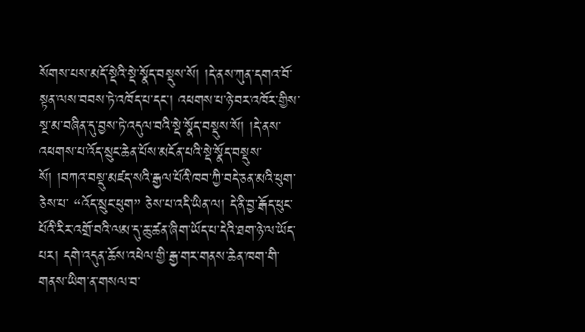སོགས་པས་མདོ་སྡེའི་སྡེ་སྣོད་བསྡུས་སོ། །དེ་ནས་ཀུན་དགའ་བོ་སྟན་ལས་བབས་ཏེ་འཁོད་པ་དང་། འཕགས་པ་ཉེ་བར་འཁོར་གྱིས་སྔ་མ་བཞིན་དུ་བྱས་ཏེ་འདུལ་བའི་སྡེ་སྣོད་བསྡུས་སོ། །དེ་ནས་འཕགས་པ་འོད་སྲུང་ཆེན་པོས་མངོན་པའི་སྡེ་སྣོད་བསྡུས་སོ། །བཀའ་བསྡུ་མཛད་སའི་རྒྱལ་པོའི་ཁབ་ཀྱི་བདེ་ཅན་མའི་ཕུག་ཅེས་པ་ “འོད་སྲུང་ཕུག” ཅེས་པ་འདི་ཡིན་ལ། དེ་ནི་བྱ་རྒོད་ཕུང་པོའི་རིར་འགྲོ་བའི་ལམ་དུ་ཆུ་ཚན་ཞིག་ཡོད་པ་དེའི་ཐག་ཉེ་ལ་ཡོད་པར། དགེ་འདུན་ཆོས་འཕེལ་གྱི་རྒྱ་གར་གནས་ཆེན་ཁག་གི་གནས་ཡིག་ན་གསལ་བ་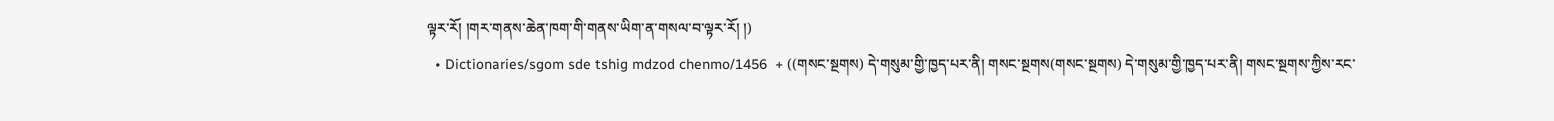ལྟར་རོ། །གར་གནས་ཆེན་ཁག་གི་གནས་ཡིག་ན་གསལ་བ་ལྟར་རོ། །)
  • Dictionaries/sgom sde tshig mdzod chenmo/1456  + ((གསང་སྔགས) དེ་གསུམ་གྱི་ཁྱད་པར་ནི། གསང་སྔགས(གསང་སྔགས) དེ་གསུམ་གྱི་ཁྱད་པར་ནི། གསང་སྔགས་ཀྱིས་རང་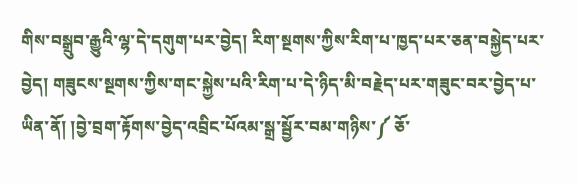གིས་བསྒྲུབ་རྒྱུའི་ལྷ་དེ་དགུག་པར་བྱེད། རིག་སྔགས་ཀྱིས་རིག་པ་ཁྱད་པར་ཅན་བསྐྱེད་པར་བྱེད། གཟུངས་སྔགས་ཀྱིས་གང་སྐྱེས་པའི་རིག་པ་དེ་ཉིད་མི་བརྗེད་པར་གཟུང་བར་བྱེད་པ་ཡིན་ནོ། །བྱེ་བྲག་རྟོགས་བྱེད་འབྲིང་པོའམ་སྒྲ་སྦྱོར་བམ་གཉིས་༼ ཅོ་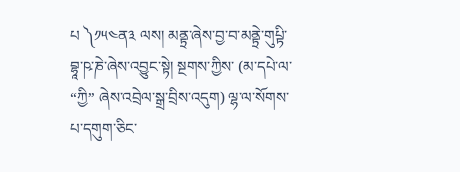པ ༽༡༥༤ན༣ ལས། མནྟྲ་ཞེས་བྱ་བ་མནྟྲེ་གུཔྟི་བྷཱ་ཥ་ཎེ་ཞེས་འབྱུང་སྟེ། སྔགས་ཀྱིས་ (མ་དཔེ་ལ་ “ཀྱི” ཞེས་འབྲེལ་སྒྲ་བྲིས་འདུག) ལྷ་ལ་སོགས་པ་དགུག་ཅིང་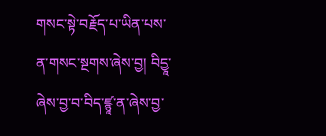གསང་སྟེ་བརྗོད་པ་ཡིན་པས་ན་གསང་སྔགས་ཞེས་བྱ། བིདྱཱ་ཞེས་བྱ་བ་བིད་ཛྙཱ་ན་ཞེས་བྱ་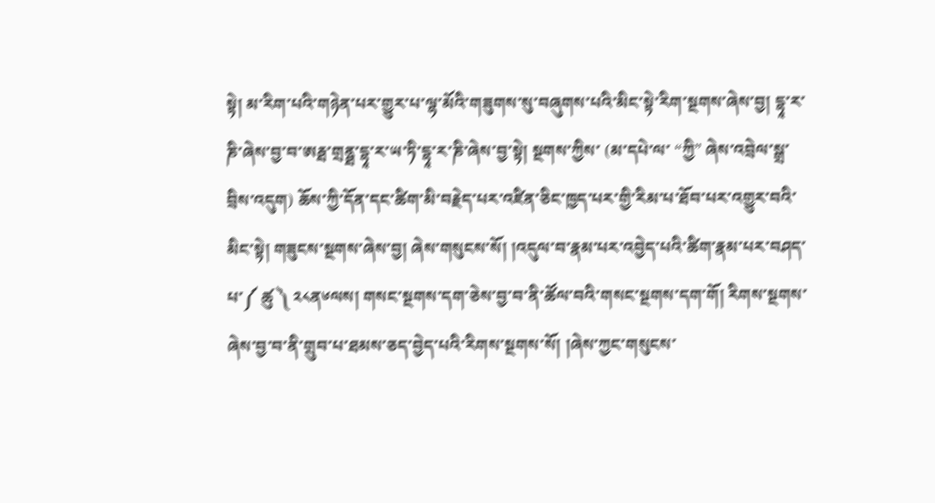སྟེ། མ་རིག་པའི་གཉེན་པར་གྱུར་པ་ལྷ་མོའི་གཟུགས་སུ་བཞུགས་པའི་མིང་སྟེ་རིག་སྔགས་ཞེས་བྱ། དྷཱ་ར་ཎི་ཞེས་བྱ་བ་ཨརྠ་གྲནྠ་དྷཱ་ར་ཡ་ཏི་དྷཱ་ར་ཎི་ཞེས་བྱ་སྟེ། སྔགས་ཀྱིས་ (མ་དཔེ་ལ་ “ཀྱི” ཞེས་འབྲེལ་སྒྲ་བྲིས་འདུག) ཆོས་ཀྱི་དོན་དང་ཚིག་མི་བརྗེད་པར་འཛིན་ཅིང་ཁྱད་པར་གྱི་རིམ་པ་ཐོབ་པར་འགྱུར་བའི་མིང་སྟེ། གཟུངས་སྔགས་ཞེས་བྱ། ཞེས་གསུངས་སོ། །འདུལ་བ་རྣམ་པར་འབྱེད་པའི་ཚིག་རྣམ་པར་བཤད་པ་༼ ཚུ ༽ ༢༨ན༦ལས། གསང་སྔགས་དག་ཅེས་བྱ་བ་ནི་ཚོལ་བའི་གསང་སྔགས་དག་གོ། རིགས་སྔགས་ཞེས་བྱ་བ་ནི་གྲུབ་པ་ཐམས་ཅད་བྱེད་པའི་རིགས་སྔགས་སོ། །ཞེས་ཀྱང་གསུངས་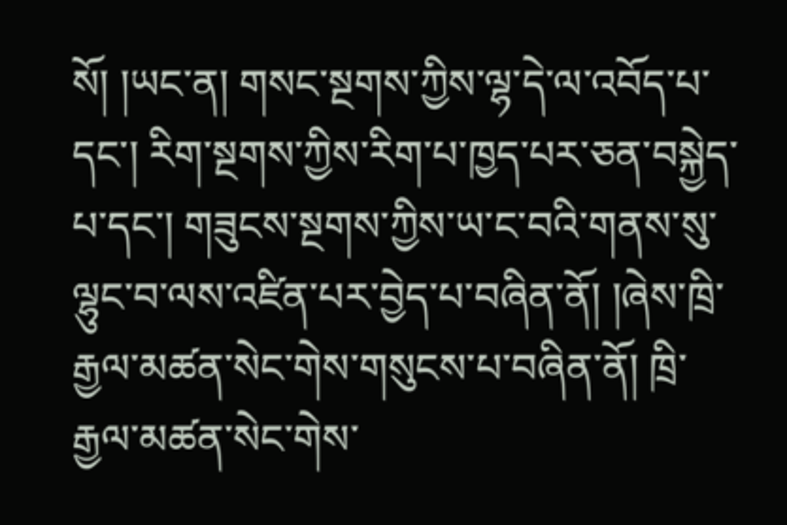སོ། །ཡང་ན། གསང་སྔགས་ཀྱིས་ལྷ་དེ་ལ་འབོད་པ་དང་། རིག་སྔགས་ཀྱིས་རིག་པ་ཁྱད་པར་ཅན་བསྐྱེད་པ་དང་། གཟུངས་སྔགས་ཀྱིས་ཡ་ང་བའི་གནས་སུ་ལྷུང་བ་ལས་འཛིན་པར་བྱེད་པ་བཞིན་ནོ། །ཞེས་ཁྲི་རྒྱལ་མཚན་སེང་གེས་གསུངས་པ་བཞིན་ནོ། ཁྲི་རྒྱལ་མཚན་སེང་གེས་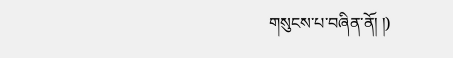གསུངས་པ་བཞིན་ནོ། །)